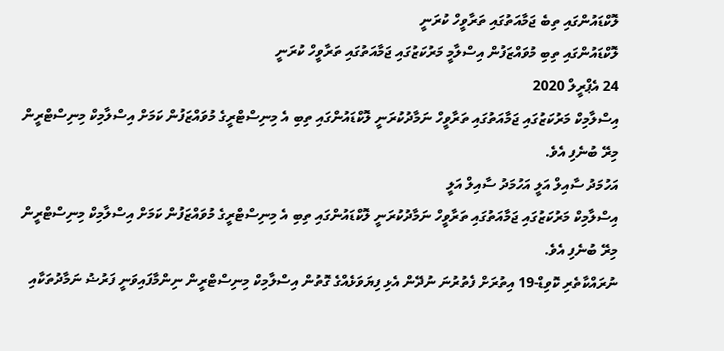ލޮކްޑައުންގައި ތިބެ ޖަމާއަތުގައި ތަރާވީހް ކުރަނީ
ލޮކްޑައުންގައި ތިބި މުވައްޒަފުން އިސްލާމީ މަރުކަޒުގައި ޖަމާއަތުގައި ތަރާވީހް ކުރަނީ
24 އެޕްރީލް 2020
އިސްލާމިކް މަރުކަޒުގައި ޖަމާއަތުގައި ތަރާވީހް ނަމާދުކުރަނީ ލޮކްޑައުންގައި ތިބި އެ މިނިސްޓްރީގެ މުވައްޒަފުން ކަމަށް އިސްލާމިކް މިނިސްޓްރީން މިރޭ ބުނެފި އެވެ.
އަހުމަދު ސާއިލް އަލީ އަހުމަދު ސާއިލް އަލީ
އިސްލާމިކް މަރުކަޒުގައި ޖަމާއަތުގައި ތަރާވީހް ނަމާދުކުރަނީ ލޮކްޑައުންގައި ތިބި އެ މިނިސްޓްރީގެ މުވައްޒަފުން ކަމަށް އިސްލާމިކް މިނިސްޓްރީން މިރޭ ބުނެފި އެވެ.
ނުރައްކާތެރި ކޮވިޑް-19 އިތުރަށް ފެތުރުނަ ނުދޭން އެޅި ފިޔަވަޅެއްގެ ގޮތުން އިސްލާމިކް މިނިސްޓްރީން ނިންމާފައިވަނީ ފަރުޟު ނަމާދުތަކާއި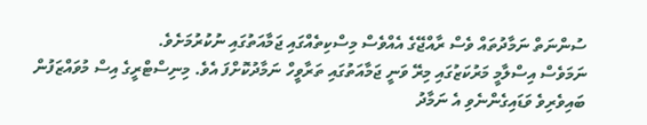ސުންނަތް ނަމާދުތައް ވެސް ރާއްޖޭގެ އެއްވެސް މިސްކިތެއްގައި ޖަމާއަތުގައި ނުކުރުމަށެވެ.
ނަމަވެސް އިސްލާމީ މަރުކަޒުގައި މިރޭ ވަނީ ޖަމާއަތުގައި ތަރާވީހް ނަމާދުކޮށްފަ އެވެ. މިނިސްޓްރީގެ އިސް މުވައްޒަފުން ބައިވެރިވެ ވަޑައިގެންނެވި އެ ނަމާދު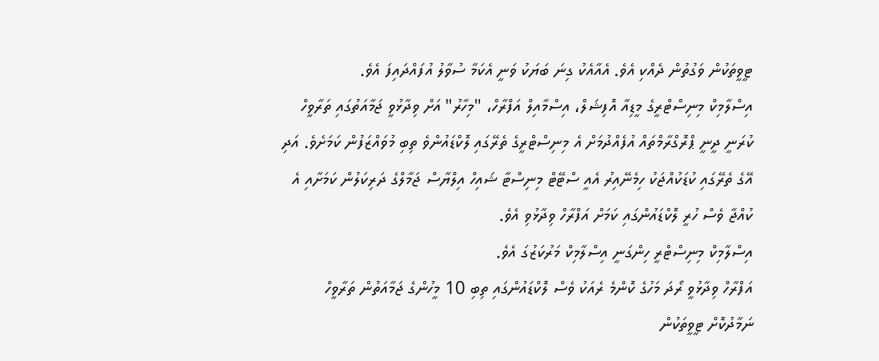ޓީވީތަކުން ވަގުތުން ދެއްކި އެވެ. އެއާއެކު ގިނަ ބަޔަކު ވަނީ އެކަމާ ސުވާލު އުފައްދައިފަ އެވެ.
އިސްލާމިކް މިނިސްޓްރީގެ މީޑިއާ އޮފިޝަލް، އިސްމާއިލް އަފްރާހް، "މިހާރު" އަށް ވިދާޅުވީ ޖަމާއަތުގައި ތަރާވީހް ކުރަނީ ދީނީ ޕްރޮގްރާމްތައް އުފެއްދުމަށް އެ މިނިސްޓްރީގެ ތެރޭގައި ލޮކްޑައުންވެ ތިބި މުވައްޒަފުން ކަމަށެވެ. އަދި އޭގެ ތެރޭގައި ކުޑަކުއްޖަކު ހިމެނޭއިރު އެއީ ސްޓޭޓް މިނިސްޓާ ޝައިހް އިލްޔާސް ޖަމާލްގެ ދަރިކަލުން ކަމަށާއި އެ ކުއްޖާ ވެސް ހުރީ ލޮކްޑައުންގައި ކަމަށް އަފްރާހް ވިދާޅުވި އެވެ.
އިސްލާމިކް މިނިސްޓްރީ ހިންގަނީ އިސްލާމިކް މަރުކަޒުގަ އެވެ.
އަފްރާހް ވިދާޅުވީ ރޯދަ މަހުގެ ކޮންމެ ރެއަކު ވެސް ލޮކްޑައުންގައި ތިބި 10 މީހުންގެ ޖަމާއަތުން ތަރާވީހް ނަމާދުކޮށް ޓީވީތަކުން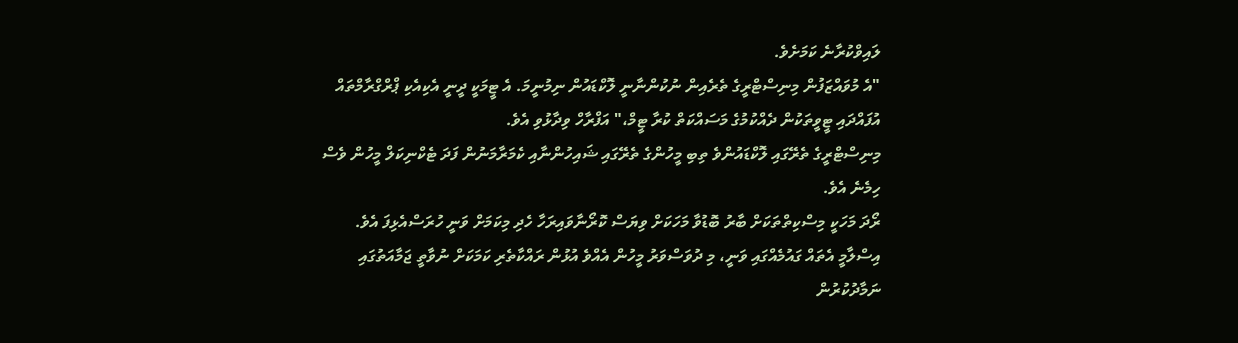ލައިވްކުރާނެ ކަމަށެވެ.
"އެ މުވައްޒަފުން މިނިސްޓްރީގެ ތެރެއިން ނުކުންނާނީ ލޮކްޑައުން ނިމުނީމަ. އެ ޓީމަކީ ދީނީ އެކިއެކި ޕްރްގްރާމްތައް އުފައްދައި ޓީވީތަކުން ދެއްކުމުގެ މަސައްކަތް ކުރާ ޓީމް،" އަފްރާހް ވިދާޅުވި އެވެ.
މިނިސްޓްރީގެ ތެރޭގައި ލޮކްޑައުންވެ ތިބި މީހުންގެ ތެރޭގައި ޝައިހުންނާއި ކެމަރާމަނުން ފަދަ ޓެކްނިކަލް މީހުން ވެސް ހިމެނެ އެވެ.
ރޯދަ މަހަކީ މިސްކިތްތަކަށް ބާރު ބޮޑުވާ މަހަކަށް ވިޔަސް ކޮރޯނާވައިރަހާ ހެދި މިކަމަށް ވަނީ ހުރަސްއެޅިފަ އެވެ. އިސްލާމީ އެތައް ގައުމެއްގައި ވަނީ، މި ދުވަސްވަރު މީހުން އެއްވެ އުޅުން ރައްކާތެރި ކަމަކަށް ނުވާތީ ޖަމާއަތުގައި ނަމާދުކުރުން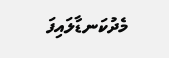މެދުކަނޑާލައިފަ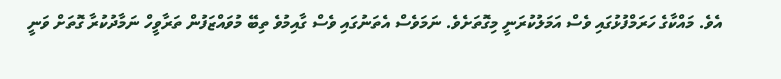އެވެ. މައްކާގެ ހަރަމްފުޅުގައި ވެސް އަމަލުކުރަނީ މިގޮތަށެވެ. ނަމަވެސް އެތަނުގައި ވެސް ގާއިމުވެ ތިބޭ މުވައްޒަފުން ތަރާވީހް ނަމާދުކުރާ ގޮތަށް ވަނީ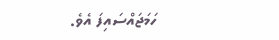ހަމަޖައްސައިފަ އެވެ.